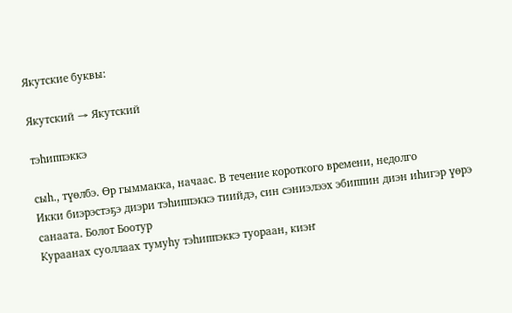Якутские буквы:

Якутский → Якутский

тэһиппэккэ

сыһ., түөлбэ. Өр гыммакка, начаас. В течение короткого времени, недолго
Икки биэрэстэҕэ диэри тэһиппэккэ тиийдэ, син сэниэлээх эбиппин диэн иһигэр үөрэ санаата. Болот Боотур
Кураанах суоллаах тумуһу тэһиппэккэ туораан, киэҥ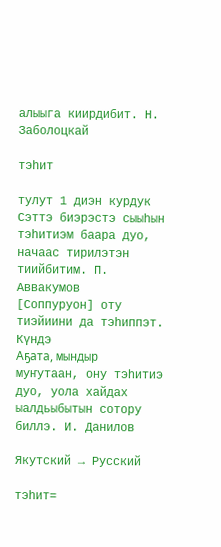алыыга киирдибит. Н. Заболоцкай

тэһит

тулут 1 диэн курдук
Сэттэ биэрэстэ сыыһын тэһитиэм баара дуо, начаас тирилэтэн тиийбитим. П. Аввакумов
[Соппуруон] оту тиэйиини да тэһиппэт. Күндэ
Аҕата, мындыр муҥутаан, ону тэһитиэ дуо, уола хайдах ыалдьыбытын сотору биллэ. И. Данилов

Якутский → Русский

тэһит=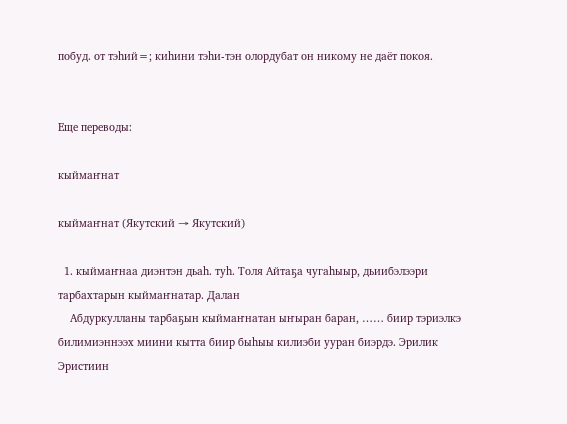побуд. от тэһий=; киһини тэһи-тэн олордубат он никому не даёт покоя.


Еще переводы:

кыймаҥнат

кыймаҥнат (Якутский → Якутский)

  1. кыймаҥнаа диэнтэн дьаһ. туһ. Толя Айтаҕа чугаһыыр, дьиибэлээри тарбахтарын кыймаҥнатар. Далан
    Абдуркулланы тарбаҕын кыймаҥнатан ыҥыран баран, …… биир тэриэлкэ билимиэннээх миини кытта биир быһыы килиэби ууран биэрдэ. Эрилик Эристиин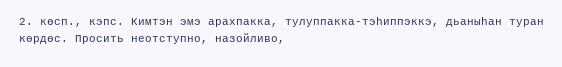2. көсп., кэпс. Кимтэн эмэ арахпакка, тулуппакка-тэһиппэккэ, дьаныһан туран көрдөс. Просить неотступно, назойливо,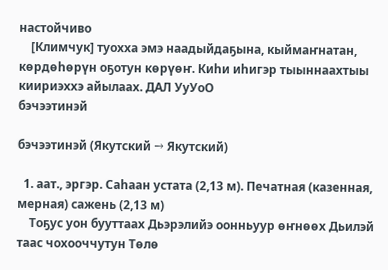настойчиво
    [Климчук] туохха эмэ наадыйдаҕына, кыймаҥнатан, көрдөһөрүн оҕотун көрүөҥ. Киһи иһигэр тыыннаахтыы киириэххэ айылаах. ДАЛ УуУоО
бэчээтинэй

бэчээтинэй (Якутский → Якутский)

  1. аат., эргэр. Саһаан устата (2,13 м). Печатная (казенная, мерная) сажень (2,13 м)
    Тоҕус уон бууттаах Дьэрэлийэ оонньуур өҥнөөх Дьилэй таас чохооччутун Төлө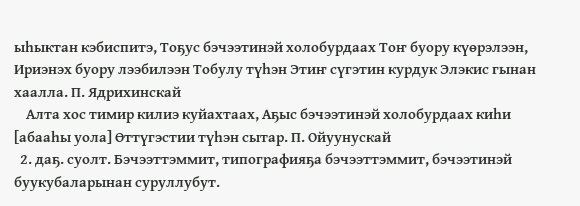ыһыктан кэбиспитэ, Тоҕус бэчээтинэй холобурдаах Тоҥ буору күөрэлээн, Ириэнэх буору лээбилээн Тобулу түһэн Этиҥ сүгэтин курдук Элэкис гынан хаалла. П. Ядрихинскай
    Алта хос тимир килиэ куйахтаах, Аҕыс бэчээтинэй холобурдаах киһи [абааһы уола] Өттүгэстии түһэн сытар. П. Ойуунускай
  2. даҕ. суолт. Бэчээттэммит, типографияҕа бэчээттэммит, бэчээтинэй буукубаларынан суруллубут.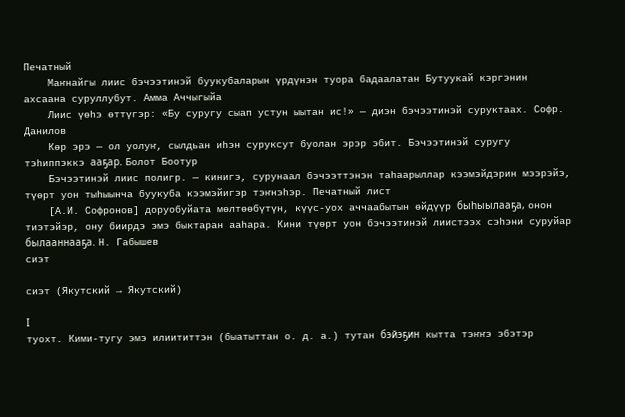Печатный
    Маҥнайгы лиис бэчээтинэй буукубаларын үрдүнэн туора бадаалатан Бутуукай кэргэнин ахсаана суруллубут. Амма Аччыгыйа
    Лиис үөһэ өттүгэр: «Бу суругу сыап устун ыытан ис!» — диэн бэчээтинэй суруктаах. Софр. Данилов
    Көр эрэ — ол уолуҥ, сылдьан иһэн суруксут буолан эрэр эбит. Бэчээтинэй суругу тэһиппэккэ ааҕар. Болот Боотур
    Бэчээтинэй лиис полигр. — кинигэ, сурунаал бэчээттэнэн таһаарыллар кээмэйдэрин мээрэйэ, түөрт уон тыһыынча буукуба кээмэйигэр тэҥнэһэр. Печатный лист
    [А.И. Софронов] доруобуйата мөлтөөбүтүн, күүс-уох аччаабытын өйдүүр быһыылааҕа, онон тиэтэйэр, ону биирдэ эмэ быктаран ааһара. Кини түөрт уон бэчээтинэй лиистээх сэһэни суруйар былааннааҕа. Н. Габышев
сиэт

сиэт (Якутский → Якутский)

I
туохт. Кими-тугу эмэ илиититтэн (быатыттан о. д. а.) тутан бэйэҕин кытта тэҥҥэ эбэтэр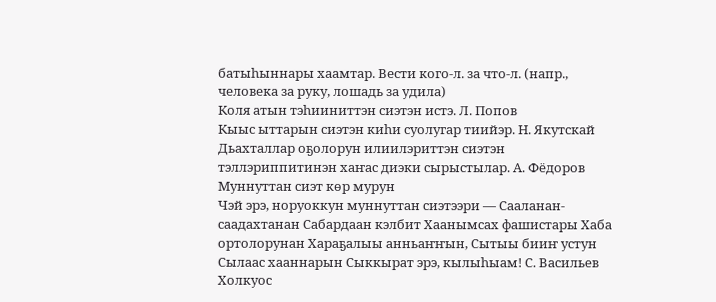батыһыннары хаамтар. Вести кого-л. за что-л. (напр., человека за руку, лошадь за удила)
Коля атын тэһииниттэн сиэтэн истэ. Л. Попов
Кыыс ыттарын сиэтэн киһи суолугар тиийэр. Н. Якутскай
Дьахталлар оҕолорун илиилэриттэн сиэтэн тэллэриппитинэн хаҥас диэки сырыстылар. А. Фёдоров
Муннуттан сиэт көр мурун
Чэй эрэ, норуоккун муннуттан сиэтээри — Сааланан-саадахтанан Сабардаан кэлбит Хаанымсах фашистары Хаба ортолорунан Хараҕалыы анньаҥҥын, Сытыы бииҥ устун Сылаас хааннарын Сыккырат эрэ, кылыһыам! С. Васильев
Холкуос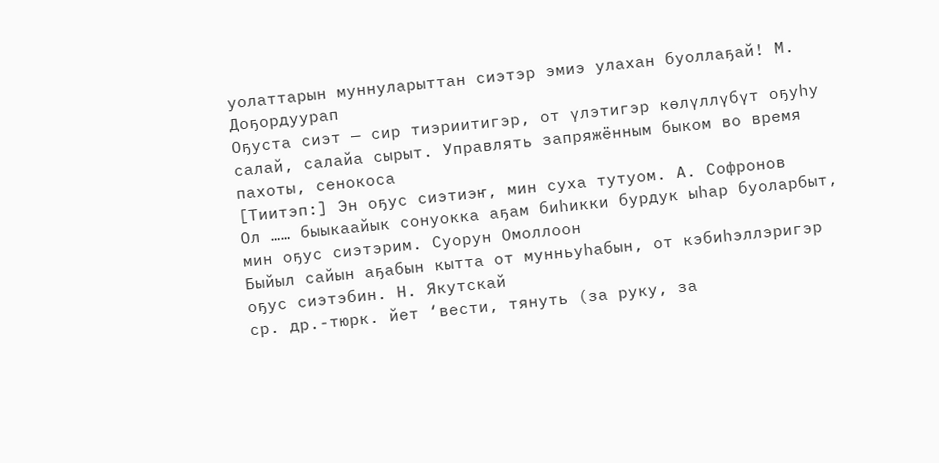уолаттарын муннуларыттан сиэтэр эмиэ улахан буоллаҕай! М. Доҕордуурап
Оҕуста сиэт — сир тиэриитигэр, от үлэтигэр көлүллүбүт оҕуһу салай, салайа сырыт. Управлять запряжённым быком во время пахоты, сенокоса
[Тиитэп:] Эн оҕус сиэтиэҥ, мин суха тутуом. А. Софронов
Ол …… быыкаайык сонуокка аҕам биһикки бурдук ыһар буоларбыт, мин оҕус сиэтэрим. Суорун Омоллоон
Быйыл сайын аҕабын кытта от мунньуһабын, от кэбиһэллэригэр оҕус сиэтэбин. Н. Якутскай
ср. др.-тюрк. йет ‘вести, тянуть (за руку, за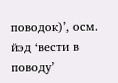поводок)’, осм. йэд ‘вести в поводу’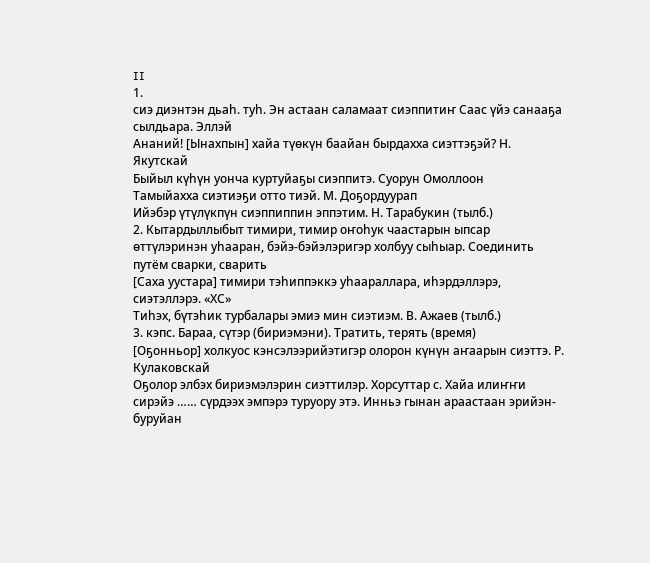II
1.
сиэ диэнтэн дьаһ. туһ. Эн астаан саламаат сиэппитиҥ Саас үйэ санааҕа сылдьара. Эллэй
Ананий! [Ынахпын] хайа түөкүн баайан бырдахха сиэттэҕэй? Н. Якутскай
Быйыл күһүн уонча куртуйаҕы сиэппитэ. Суорун Омоллоон
Тамыйахха сиэтиэҕи отто тиэй. М. Доҕордуурап
Ийэбэр үтүлүкпүн сиэппиппин эппэтим. Н. Тарабукин (тылб.)
2. Кытардыллыбыт тимири, тимир оҥоһук чаастарын ыпсар өттүлэринэн уһааран, бэйэ-бэйэлэригэр холбуу сыһыар. Соединить путём сварки, сварить
[Саха уустара] тимири тэһиппэккэ уһаараллара, иһэрдэллэрэ, сиэтэллэрэ. «ХС»
Тиһэх, бүтэһик турбалары эмиэ мин сиэтиэм. В. Ажаев (тылб.)
3. кэпс. Бараа, сүтэр (бириэмэни). Тратить, терять (время)
[Оҕонньор] холкуос кэнсэлээрийэтигэр олорон күнүн аҥаарын сиэттэ. Р. Кулаковскай
Оҕолор элбэх бириэмэлэрин сиэттилэр. Хорсуттар с. Хайа илиҥҥи сирэйэ …… сүрдээх эмпэрэ туруору этэ. Инньэ гынан араастаан эрийэн-буруйан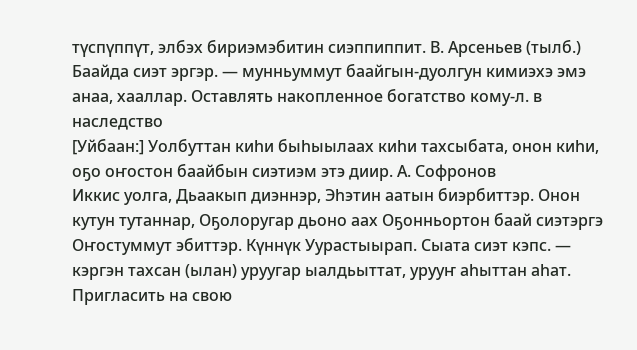түспүппүт, элбэх бириэмэбитин сиэппиппит. В. Арсеньев (тылб.)
Баайда сиэт эргэр. — мунньуммут баайгын-дуолгун кимиэхэ эмэ анаа, хааллар. Оставлять накопленное богатство кому-л. в наследство
[Уйбаан:] Уолбуттан киһи быһыылаах киһи тахсыбата, онон киһи, оҕо оҥостон баайбын сиэтиэм этэ диир. А. Софронов
Иккис уолга, Дьаакып диэннэр, Эһэтин аатын биэрбиттэр. Онон кутун тутаннар, Оҕолоругар дьоно аах Оҕонньортон баай сиэтэргэ Оҥостуммут эбиттэр. Күннүк Уурастыырап. Сыата сиэт кэпс. — кэргэн тахсан (ылан) уруугар ыалдьыттат, урууҥ аһыттан аһат. Пригласить на свою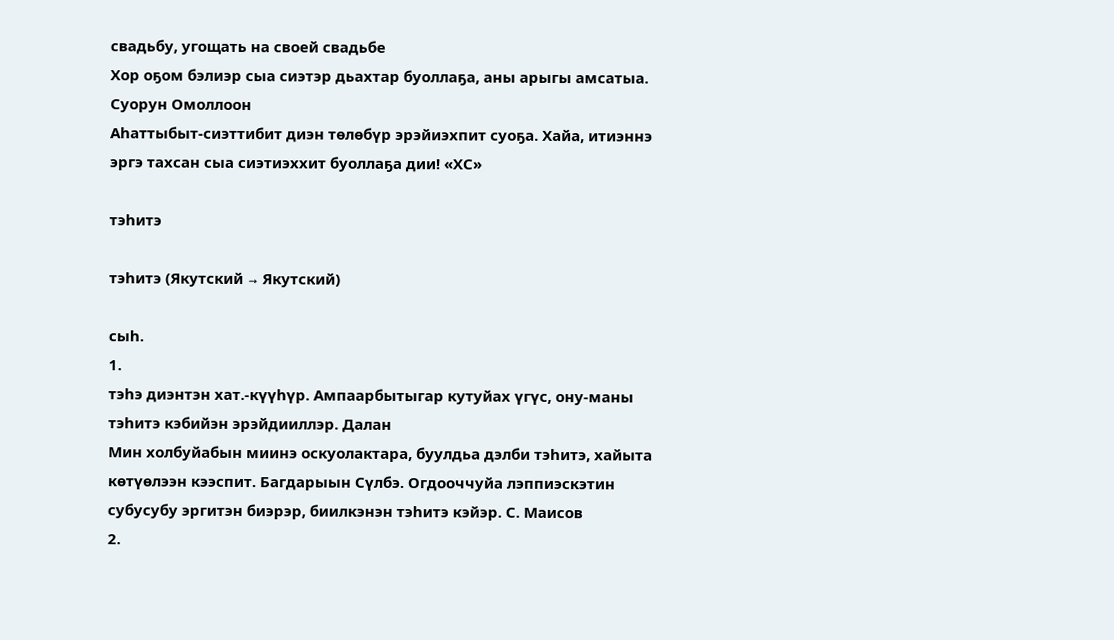свадьбу, угощать на своей свадьбе
Хор оҕом бэлиэр сыа сиэтэр дьахтар буоллаҕа, аны арыгы амсатыа. Суорун Омоллоон
Аһаттыбыт-сиэттибит диэн төлөбүр эрэйиэхпит суоҕа. Хайа, итиэннэ эргэ тахсан сыа сиэтиэххит буоллаҕа дии! «ХС»

тэһитэ

тэһитэ (Якутский → Якутский)

сыһ.
1.
тэһэ диэнтэн хат.-күүһүр. Ампаарбытыгар кутуйах үгүс, ону-маны тэһитэ кэбийэн эрэйдииллэр. Далан
Мин холбуйабын миинэ оскуолактара, буулдьа дэлби тэһитэ, хайыта көтүөлээн кээспит. Багдарыын Сүлбэ. Огдооччуйа лэппиэскэтин субусубу эргитэн биэрэр, биилкэнэн тэһитэ кэйэр. С. Маисов
2.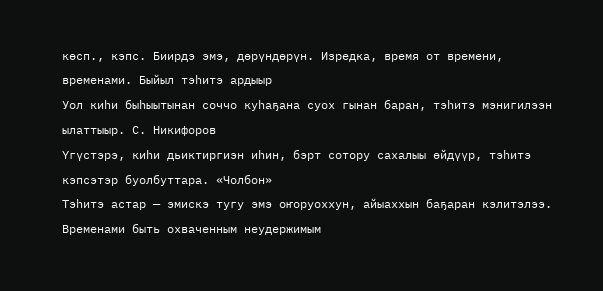көсп., кэпс. Биирдэ эмэ, дөрүндөрүн. Изредка, время от времени, временами. Быйыл тэһитэ ардыыр
Уол киһи быһыытынан соччо куһаҕана суох гынан баран, тэһитэ мэнигилээн ылаттыыр. С. Никифоров
Үгүстэрэ, киһи дьиктиргиэн иһин, бэрт сотору сахалыы өйдүүр, тэһитэ кэпсэтэр буолбуттара. «Чолбон»
Тэһитэ астар — эмискэ тугу эмэ оҥоруоххун, айыаххын баҕаран кэлитэлээ. Временами быть охваченным неудержимым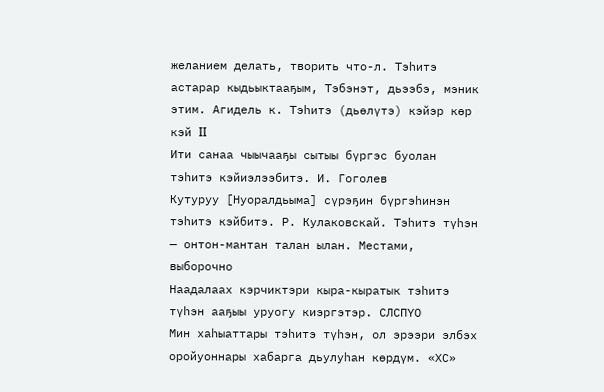желанием делать, творить что-л. Тэһитэ астарар кыдьыктааҕым, Тэбэнэт, дьээбэ, мэник этим. Агидель к. Тэһитэ (дьөлүтэ) кэйэр көр кэй II
Ити санаа чыычааҕы сытыы бүргэс буолан тэһитэ кэйиэлээбитэ. И. Гоголев
Кутуруу [Нуоралдьыма] сүрэҕин бүргэһинэн тэһитэ кэйбитэ. Р. Кулаковскай. Тэһитэ түһэн — онтон-мантан талан ылан. Местами, выборочно
Наадалаах кэрчиктэри кыра-кыратык тэһитэ түһэн ааҕыы уруогу киэргэтэр. СЛСПҮО
Мин хаһыаттары тэһитэ түһэн, ол эрээри элбэх оройуоннары хабарга дьулуһан көрдүм. «ХС»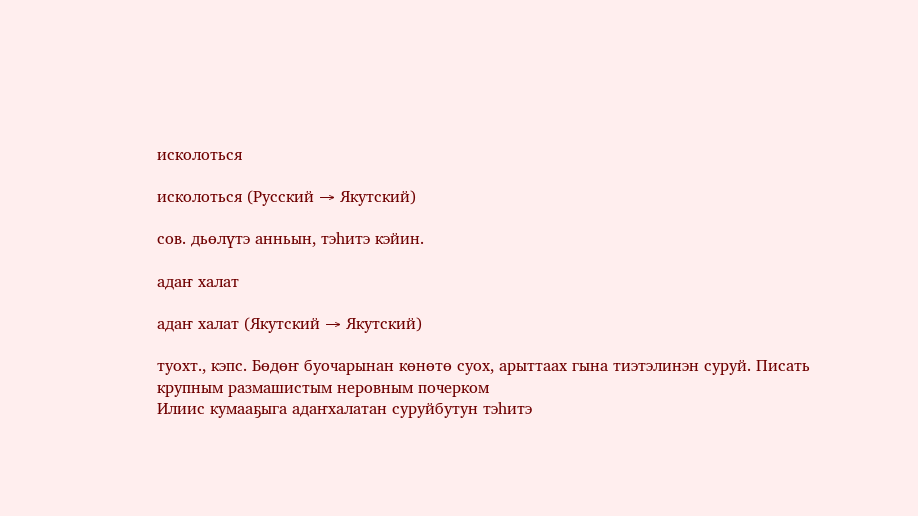исколоться

исколоться (Русский → Якутский)

сов. дьөлүтэ анньын, тэһитэ кэйин.

адаҥ халат

адаҥ халат (Якутский → Якутский)

туохт., кэпс. Бөдөҥ буочарынан көнөтө суох, арыттаах гына тиэтэлинэн суруй. Писать крупным размашистым неровным почерком
Илиис кумааҕыга адаҥхалатан суруйбутун тэһитэ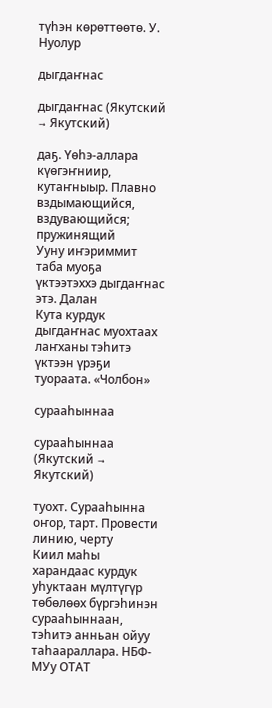түһэн көрөттөөтө. У. Нуолур

дыгдаҥнас

дыгдаҥнас (Якутский → Якутский)

даҕ. Үөһэ-аллара күөгэҥниир, кутаҥныыр. Плавно вздымающийся, вздувающийся; пружинящий
Ууну иҥэриммит таба муоҕа үктээтэххэ дыгдаҥнас этэ. Далан
Кута курдук дыгдаҥнас муохтаах лаҥханы тэһитэ үктээн үрэҕи туораата. «Чолбон»

сурааһыннаа

сурааһыннаа (Якутский → Якутский)

туохт. Сурааһынна оҥор, тарт. Провести линию, черту
Киил маһы харандаас курдук уһуктаан мүлтүгүр төбөлөөх бүргэһинэн сурааһыннаан, тэһитэ анньан ойуу таһаараллара. НБФ-МУу ОТАТ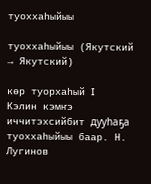туоххаһыйыы

туоххаһыйыы (Якутский → Якутский)

көр туорхаһый I
Кэлин кэмҥэ иччитэхсийбит дууһаҕа туоххаһыйыы баар. Н. Лугинов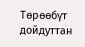Төрөөбүт дойдуттан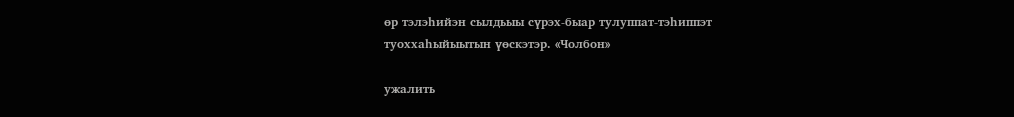өр тэлэһийэн сылдьыы сүрэх-быар тулуппат-тэһиппэт туоххаһыйыытын үөскэтэр. «Чолбон»

ужалить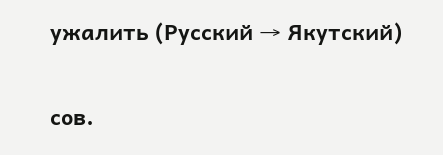ужалить (Русский → Якутский)

сов.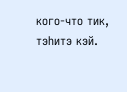кого-что тик, тэһитэ кэй.